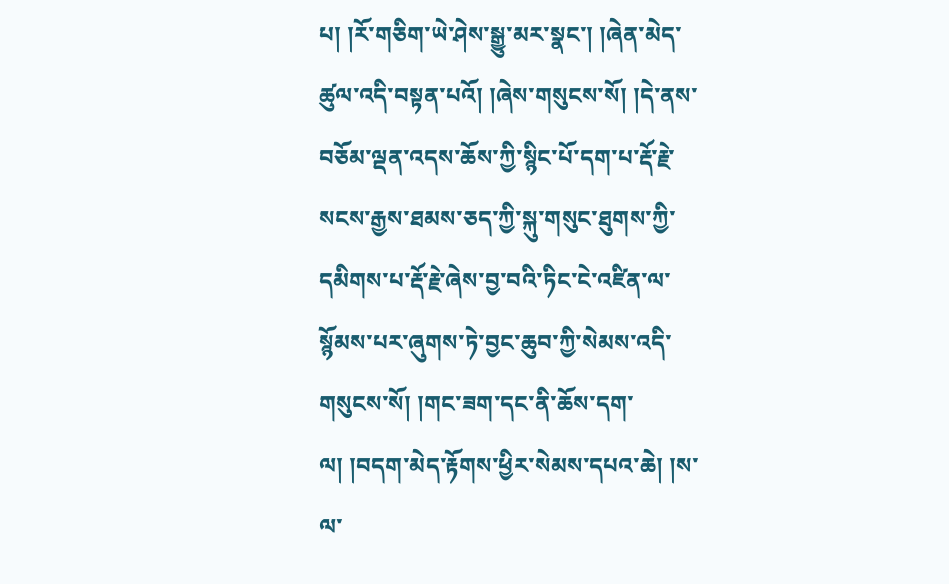པ། །རོ་གཅིག་ཡེ་ཤེས་སྒྱུ་མར་སྣང་། །ཞེན་མེད་ཚུལ་འདི་བསྟན་པའོ། །ཞེས་གསུངས་སོ། །དེ་ནས་བཅོམ་ལྡན་འདས་ཆོས་ཀྱི་སྙིང་པོ་དག་པ་རྡོ་རྗེ་སངས་རྒྱས་ཐམས་ཅད་ཀྱི་སྐུ་གསུང་ཐུགས་ཀྱི་དམིགས་པ་རྡོ་རྗེ་ཞེས་བྱ་བའི་ཏིང་ངེ་འཛིན་ལ་སྙོམས་པཪ་ཞུགས་ཏེ་བྱང་ཆུབ་ཀྱི་སེམས་འདི་གསུངས་སོ། །གང་ཟག་དང་ནི་ཆོས་དག་ལ། །བདག་མེད་རྟོགས་ཕྱིར་སེམས་དཔའ་ཆེ། །ས་ལ་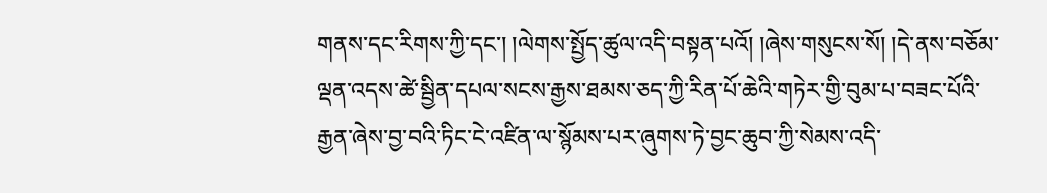གནས་དང་རིགས་ཀྱི་དང་། །ལེགས་སྤྱོད་ཚུལ་འདི་བསྟན་པའོ། །ཞེས་གསུངས་སོ། །དེ་ནས་བཅོམ་ལྡན་འདས་ཚེ་སྦྱིན་དཔལ་སངས་རྒྱས་ཐམས་ཅད་ཀྱི་རིན་པོ་ཆེའི་གཏེར་གྱི་བུམ་པ་བཟང་པོའི་རྒྱན་ཞེས་བྱ་བའི་ཏིང་ངེ་འཛིན་ལ་སྙོམས་པར་ཞུགས་ཏེ་བྱང་ཆུབ་ཀྱི་སེམས་འདི་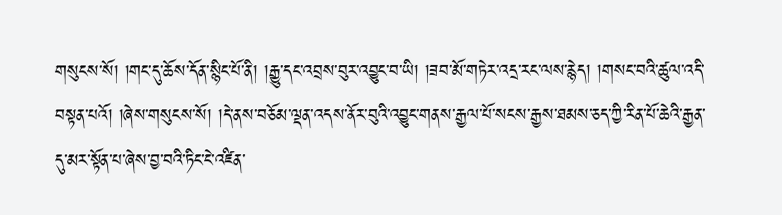གསུངས་སོ། །གང་དུ་ཆོས་དོན་སྙིང་པོ་ནི། །རྒྱུ་དང་འབྲས་བུར་འབྱུང་བ་ཡི། །ཟབ་མོ་གཏེར་འདྲ་རང་ལས་རྙེད། །གསང་བའི་ཚུལ་འདི་བསྟན་པའོ། །ཞེས་གསུངས་སོ། །དེ་ནས་བཅོམ་ལྡན་འདས་ནོར་བུའི་འབྱུང་གནས་རྒྱལ་པོ་སངས་རྒྱས་ཐམས་ཅད་ཀྱི་རིན་པོ་ཆེའི་རྒྱན་དུ་མར་སྟོན་པ་ཞེས་བྱ་བའི་ཏིང་ངེ་འཛིན་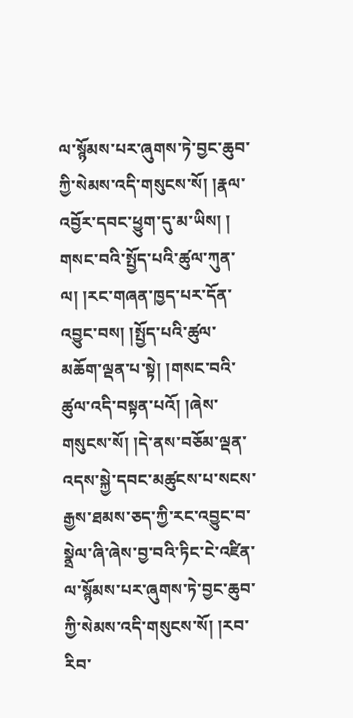ལ་སྙོམས་པར་ཞུགས་ཏེ་བྱང་ཆུབ་ཀྱི་སེམས་འདི་གསུངས་སོ། །རྣལ་འབྱོར་དབང་ཕྱུག་དུ་མ་ཡིས། ། གསང་བའི་སྤྱོད་པའི་ཚུལ་ཀུན་ལ། །རང་གཞན་ཁྱད་པར་དོན་འབྱུང་བས། །སྤྱོད་པའི་ཚུལ་མཆོག་ལྡན་པ་སྟེ། །གསང་བའི་ཚུལ་འདི་བསྟན་པའོ། །ཞེས་གསུངས་སོ། །དེ་ནས་བཅོམ་ལྡན་འདས་སྐྱེ་དབང་མཚུངས་པ་སངས་རྒྱས་ཐམས་ཅད་ཀྱི་རང་འབྱུང་བ་སྣྲེལ་ཞི་ཞེས་བྱ་བའི་ཏིང་ངེ་འཛིན་ལ་སྙོམས་པར་ཞུགས་ཏེ་བྱང་ཆུབ་ཀྱི་སེམས་འདི་གསུངས་སོ། །རབ་རིབ་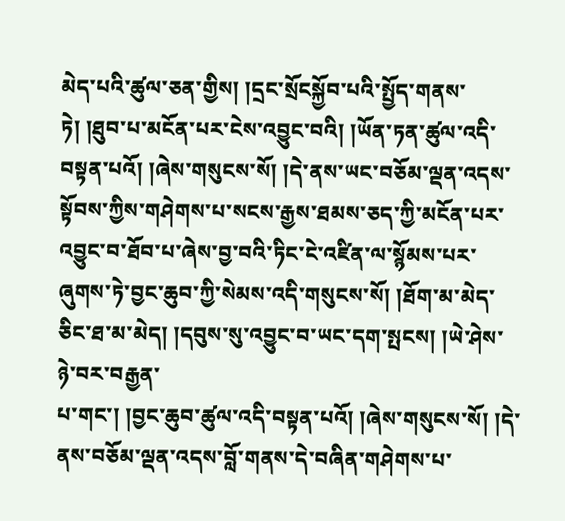མེད་པའི་ཚུལ་ཅན་གྱིས། །དྲང་སྲོངསྐྱོབ་པའི་སྤྱོད་གནས་ཏེ། །ཐུབ་པ་མངོན་པར་ངེས་འབྱུང་བའི། །ཡོན་ཏན་ཚུལ་འདི་བསྟན་པའོ། །ཞེས་གསུངས་སོ། །དེ་ནས་ཡང་བཅོམ་ལྡན་འདས་སྟོབས་ཀྱིས་གཤེགས་པ་སངས་རྒྱས་ཐམས་ཅད་ཀྱི་མངོན་པར་འབྱུང་བ་ཐོབ་པ་ཞེས་བྱ་བའི་ཏིང་ངེ་འཛིན་ལ་སྙོམས་པར་ཞུགས་ཏེ་བྱང་ཆུབ་ཀྱི་སེམས་འདི་གསུངས་སོ། །ཐོག་མ་མེད་ཅིང་ཐ་མ་མེད། །དབུས་སུ་འབྱུང་བ་ཡང་དག་སྤངས། །ཡེ་ཤེས་ཉེ་བར་བརྒྱན་
པ་གང་། །བྱང་ཆུབ་ཚུལ་འདི་བསྟན་པའོ། །ཞེས་གསུངས་སོ། །དེ་ནས་བཅོམ་ལྡན་འདས་བློ་གནས་དེ་བཞིན་གཤེགས་པ་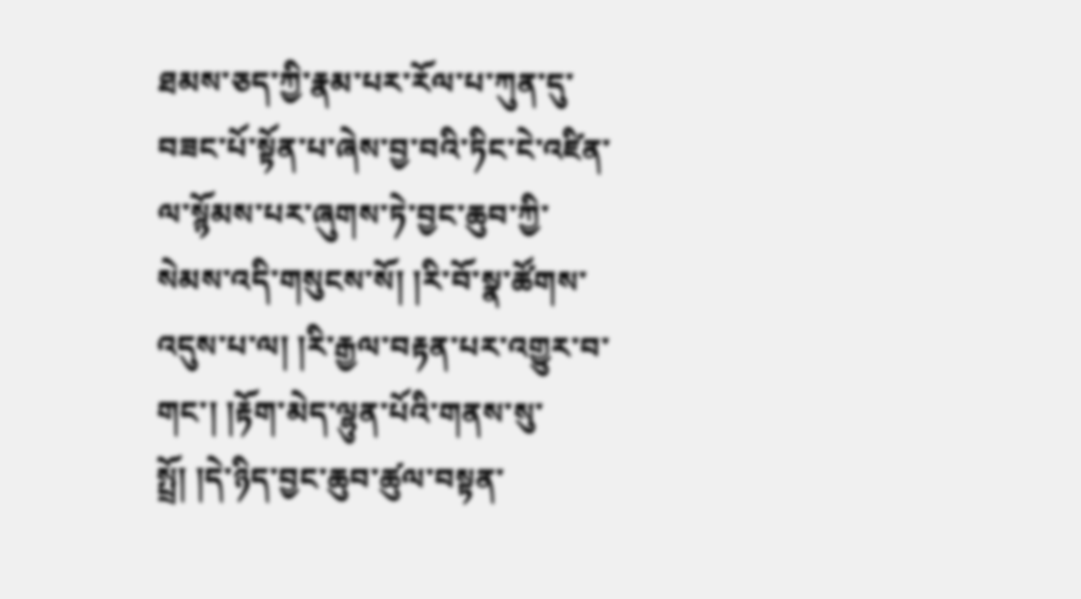ཐམས་ཅད་ཀྱི་རྣམ་པར་རོལ་པ་ཀུན་དུ་བཟང་པོ་སྟོན་པ་ཞེས་བྱ་བའི་ཏིང་ངེ་འཛིན་ལ་སྙོམས་པར་ཞུགས་ཏེ་བྱང་ཆུབ་ཀྱི་སེམས་འདི་གསུངས་སོ། །རི་བོ་སྣ་ཚོགས་འདུས་པ་ལ། །རི་རྒྱལ་བརྟན་པར་འགྱུར་བ་གང་། །རྟོག་མེད་ལྷུན་པོའི་གནས་སུ་སྤྲོ། །དེ་ཉིད་བྱང་ཆུབ་ཚུལ་བསྟན་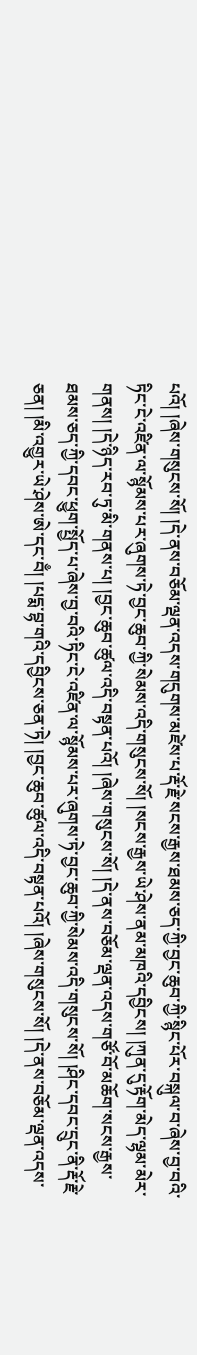པའོ། །ཞེས་གསུངས་སོ། །དེ་ནས་བཅོམ་ལྡན་འདས་གདུགས་མཛེས་པ་རྡོ་རྗེ་སངས་རྒྱས་ཐམས་ཅད་ཀྱི་བྱང་ཆུབ་ཀྱི་སྙིང་པོར་བསྐུལ་བ་ཞེས་བྱ་བའི་ཏིང་ངེ་འཛིན་ལ་སྙོམས་པར་ཞུགས་ཏེ་བྱང་ཆུབ་ཀྱི་སེམས་འདི་གསུངས་སོ། །སངས་རྒྱས་ཡེ་ཤེས་ནམ་མཁའི་དབྱིངས། །ཀུན་དུ་རྟོག་མེད་ལྷམ་མེར་གནས། །དེ་ཉིད་རབ་ཏུ་མི་གནས་པ། །བྱང་ཆུབ་ཚུལ་འདི་བསྟན་པའོ། །ཞེས་གསུངས་སོ། །དེ་ནས་བཅོམ་ལྡན་འདས་གཙོ་བོ་མཆོག་སངས་རྒྱས་ཐམས་ཅད་ཀྱི་དབང་ཕྱུག་སྤྱོད་པ་ཞེས་བྱ་བའི་ཏིང་ངེ་འཛིན་ལ་སྙོམས་པར་ཞུགས་ཏེ་བྱང་ཆུབ་ཀྱི་སེམས་འདི་གསུངས་སོ། །ཤིང་དབང་དྲུང་ནི་རྡོ་རྗེ་ཅན། །མི་འགྱུར་ཡེ་ཤེས་ཨེ་དང་བྃ། །པདྨ་བྷ་གའི་དབྱིངས་ཅན་ཏེ། །བྱང་ཆུབ་ཚུལ་འདི་བསྟན་པའོ། །ཞེས་གསུངས་སོ། །དེ་ནས་བཅོམ་ལྡན་འདས་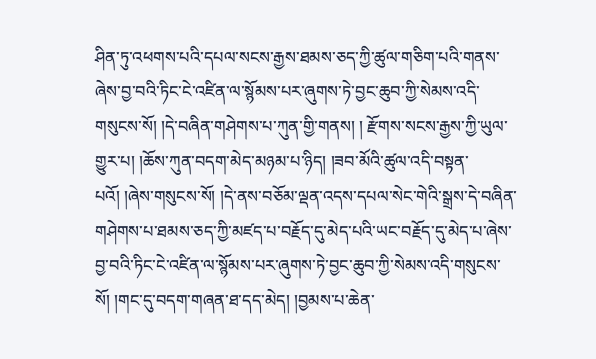ཤིན་ཏུ་འཕགས་པའི་དཔལ་སངས་རྒྱས་ཐམས་ཅད་ཀྱི་ཚུལ་གཅིག་པའི་གནས་ཞེས་བྱ་བའི་ཏིང་ངེ་འཛིན་ལ་སྙོམས་པར་ཞུགས་ཏེ་བྱང་ཆུབ་ཀྱི་སེམས་འདི་གསུངས་སོ། །དེ་བཞིན་གཤེགས་པ་ཀུན་གྱི་གནས། ། རྫོགས་སངས་རྒྱས་ཀྱི་ཡུལ་གྱུར་པ། །ཆོས་ཀུན་བདག་མེད་མཉམ་པ་ཉིད། །ཟབ་མོའི་ཚུལ་འདི་བསྟན་པའོ། །ཞེས་གསུངས་སོ། །དེ་ནས་བཅོམ་ལྡན་འདས་དཔལ་སེང་གེའི་སྒྲས་དེ་བཞིན་གཤེགས་པ་ཐམས་ཅད་ཀྱི་མཛད་པ་བརྗོད་དུ་མེད་པའི་ཡང་བརྗོད་དུ་མེད་པ་ཞེས་བྱ་བའི་ཏིང་ངེ་འཛིན་ལ་སྙོམས་པར་ཞུགས་ཏེ་བྱང་ཆུབ་ཀྱི་སེམས་འདི་གསུངས་སོ། །གང་དུ་བདག་གཞན་ཐ་དད་མེད། །བྱམས་པ་ཆེན་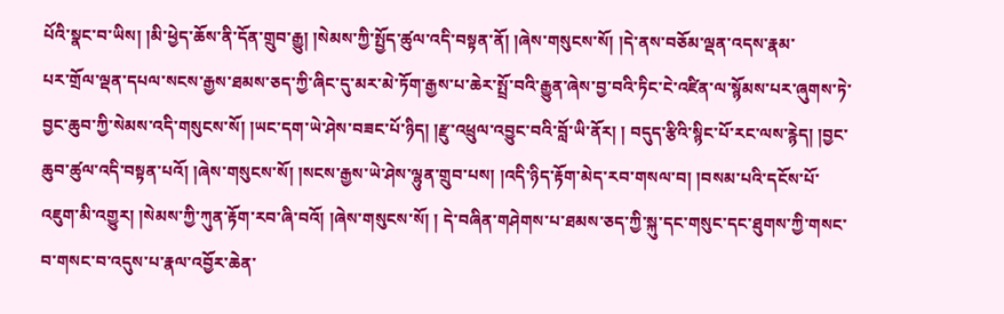པོའི་སྣང་བ་ཡིས། །མི་ཕྱེད་ཆོས་ནི་དོན་གྲུབ་རྒྱུ། །སེམས་ཀྱི་སྤྱོད་ཚུལ་འདི་བསྟན་ནོ། །ཞེས་གསུངས་སོ། །དེ་ནས་བཅོམ་ལྡན་འདས་རྣམ་
པར་གྲོལ་ལྡན་དཔལ་སངས་རྒྱས་ཐམས་ཅད་ཀྱི་ཞིང་དུ་མར་མེ་ཏོག་རྒྱས་པ་ཆེར་སྤྲོ་བའི་རྒྱུན་ཞེས་བྱ་བའི་ཏིང་ངེ་འཛིན་ལ་སྙོམས་པར་ཞུགས་ཏེ་བྱང་ཆུབ་ཀྱི་སེམས་འདི་གསུངས་སོ། །ཡང་དག་ཡེ་ཤེས་བཟང་པོ་ཉིད། །རྫུ་འཕྲུལ་འབྱུང་བའི་བློ་ཡི་ནོར། ། བདུད་རྩིའི་སྙིང་པོ་རང་ལས་རྙེད། །བྱང་ཆུབ་ཚུལ་འདི་བསྟན་པའོ། །ཞེས་གསུངས་སོ། །སངས་རྒྱས་ཡེ་ཤེས་ལྷུན་གྲུབ་པས། །འདི་ཉིད་རྟོག་མེད་རབ་གསལ་བ། །བསམ་པའི་དངོས་པོ་འཇུག་མི་འགྱུར། །སེམས་ཀྱི་ཀུན་རྟོག་རབ་ཞི་བའོ། །ཞེས་གསུངས་སོ། ། དེ་བཞིན་གཤེགས་པ་ཐམས་ཅད་ཀྱི་སྐུ་དང་གསུང་དང་ཐུགས་ཀྱི་གསང་བ་གསང་བ་འདུས་པ་རྣལ་འབྱོར་ཆེན་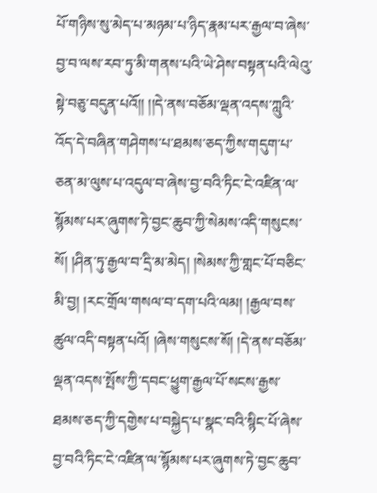པོ་གཉིས་སུ་མེད་པ་མཉམ་པ་ཉིད་རྣམ་པར་རྒྱལ་བ་ཞེས་བྱ་བ་ལས་རབ་ཏུ་མི་གནས་པའི་ཡེ་ཤེས་བསྟན་པའི་ལེའུ་སྟེ་བཅུ་བདུན་པའོ།། །།དེ་ནས་བཅོམ་ལྡན་འདས་ཀླུའི་འོད་དེ་བཞིན་གཤེགས་པ་ཐམས་ཅད་ཀྱིས་གདུག་པ་ཅན་མ་ལུས་པ་འདུལ་བ་ཞེས་བྱ་བའི་ཏིང་ངེ་འཛིན་ལ་སྙོམས་པར་ཞུགས་ཏེ་བྱང་ཆུབ་ཀྱི་སེམས་འདི་གསུངས་སོ། །ཤིན་ཏུ་རྒྱལ་བ་དྲི་མ་མེད། །སེམས་ཀྱི་གླང་པོ་བཅིང་མི་བྱ། །རང་གྲོལ་གསལ་བ་དག་པའི་ལམ། །རྒྱལ་བས་ཚུལ་འདི་བསྟན་པའོ། །ཞེས་གསུངས་སོ། །དེ་ནས་བཅོམ་ལྡན་འདས་སྤོས་ཀྱི་དབང་ཕྱུག་རྒྱལ་པོ་སངས་རྒྱས་ཐམས་ཅད་ཀྱི་དགྱེས་པ་བསྐྱེད་པ་སྣང་བའི་སྙིང་པོ་ཞེས་བྱ་བའི་ཏིང་ངེ་འཛིན་ལ་སྙོམས་པར་ཞུགས་ཏེ་བྱང་ཆུབ་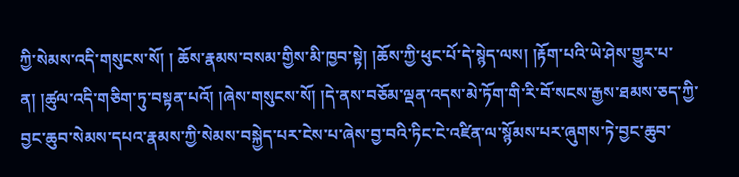ཀྱི་སེམས་འདི་གསུངས་སོ། ། ཆོས་རྣམས་བསམ་གྱིས་མི་ཁྱབ་སྟེ། །ཆོས་ཀྱི་ཕུང་པོ་དེ་སྙེད་ལས། །རྟོག་པའི་ཡེ་ཤེས་གྱུར་པ་ན། །ཚུལ་འདི་གཅིག་ཏུ་བསྟན་པའོ། །ཞེས་གསུངས་སོ། །དེ་ནས་བཅོམ་ལྡན་འདས་མེ་ཏོག་གི་རི་བོ་སངས་རྒྱས་ཐམས་ཅད་ཀྱི་བྱང་ཆུབ་སེམས་དཔའ་རྣམས་ཀྱི་སེམས་བསྐྱེད་པར་ངེས་པ་ཞེས་བྱ་བའི་ཏིང་ངེ་འཛིན་ལ་སྙོམས་པར་ཞུགས་ཏེ་བྱང་ཆུབ་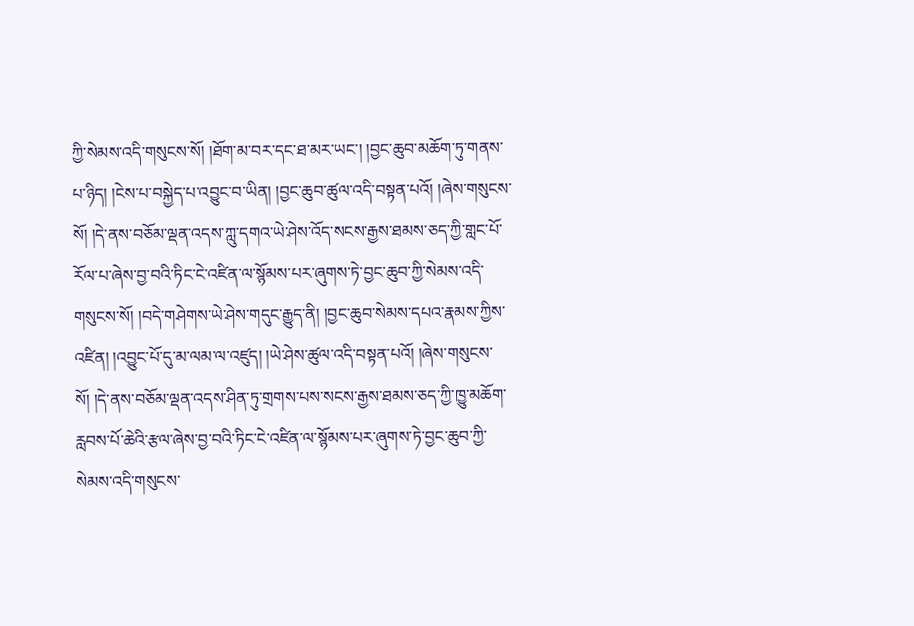ཀྱི་སེམས་འདི་གསུངས་སོ། །ཐོག་མ་བར་དང་ཐ་མར་ཡང་། །བྱང་ཆུབ་མཆོག་ཏུ་གནས་པ་ཉིད། །ངེས་པ་བསྐྱེད་པ་འབྱུང་བ་ཡིན། །བྱང་ཆུབ་ཚུལ་འདི་བསྟན་པའོ། །ཞེས་གསུངས་
སོ། །དེ་ནས་བཅོམ་ལྡན་འདས་ཀླུ་དགའ་ཡེ་ཤེས་འོད་སངས་རྒྱས་ཐམས་ཅད་ཀྱི་གླང་པོ་རོལ་པ་ཞེས་བྱ་བའི་ཏིང་ངེ་འཛིན་ལ་སྙོམས་པར་ཞུགས་ཏེ་བྱང་ཆུབ་ཀྱི་སེམས་འདི་གསུངས་སོ། །བདེ་གཤེགས་ཡེ་ཤེས་གདུང་རྒྱུད་ནི། །བྱང་ཆུབ་སེམས་དཔའ་རྣམས་ཀྱིས་འཛིན། །འབྱུང་པོ་དུ་མ་ལམ་ལ་འཛུད། །ཡེ་ཤེས་ཚུལ་འདི་བསྟན་པའོ། །ཞེས་གསུངས་སོ། །དེ་ནས་བཅོམ་ལྡན་འདས་ཤིན་ཏུ་གྲགས་པས་སངས་རྒྱས་ཐམས་ཅད་ཀྱི་ཁྱུ་མཆོག་རླབས་པོ་ཆེའི་རྩལ་ཞེས་བྱ་བའི་ཏིང་ངེ་འཛིན་ལ་སྙོམས་པར་ཞུགས་ཏེ་བྱང་ཆུབ་ཀྱི་སེམས་འདི་གསུངས་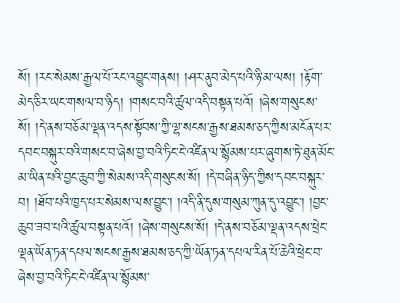སོ། །རང་སེམས་རྒྱལ་པོ་རང་འབྱུང་གནས། །ཤར་ནུབ་མེད་པའི་ཉི་མ་ལས། །རྟོག་མེད་ཅིར་ཡང་གསལ་བ་ཉིད། །གསང་བའི་ཚུལ་འདི་བསྟན་པའོ། །ཞེས་གསུངས་སོ། །དེ་ནས་བཅོམ་ལྡན་འདས་སྟོབས་ཀྱི་ལྷ་སངས་རྒྱས་ཐམས་ཅད་ཀྱིས་མངོན་པར་དབང་བསྐུར་བའི་གསང་བ་ཞེས་བྱ་བའི་ཏིང་ངེ་འཛིན་ལ་སྙོམས་པར་ཞུགས་ཏེ་ཐུན་མོང་མ་ཡིན་པའི་བྱང་ཆུབ་ཀྱི་སེམས་འདི་གསུངས་སོ། །དེ་བཞིན་ཉིད་ཀྱིས་དབང་བསྐུར་བ། །ཐོབ་པའི་ཁྱད་པར་སེམས་ལས་བྱུང་། །འདི་ནི་དུས་གསུམ་ཀུན་དུ་འབྱུང་། །བྱང་ཆུབ་ཟབ་པའི་ཚུལ་བསྟན་པའོ། །ཞེས་གསུངས་སོ། །དེ་ནས་བཅོམ་ལྡན་འདས་ཕྲེང་ལྡན་ཡོན་ཏན་དཔལ་སངས་རྒྱས་ཐམས་ཅད་ཀྱི་ཡོན་ཏན་དཔལ་རིན་པོ་ཆེའི་ཕྲེང་བ་ཞེས་བྱ་བའི་ཏིང་ངེ་འཛིན་ལ་སྙོམས་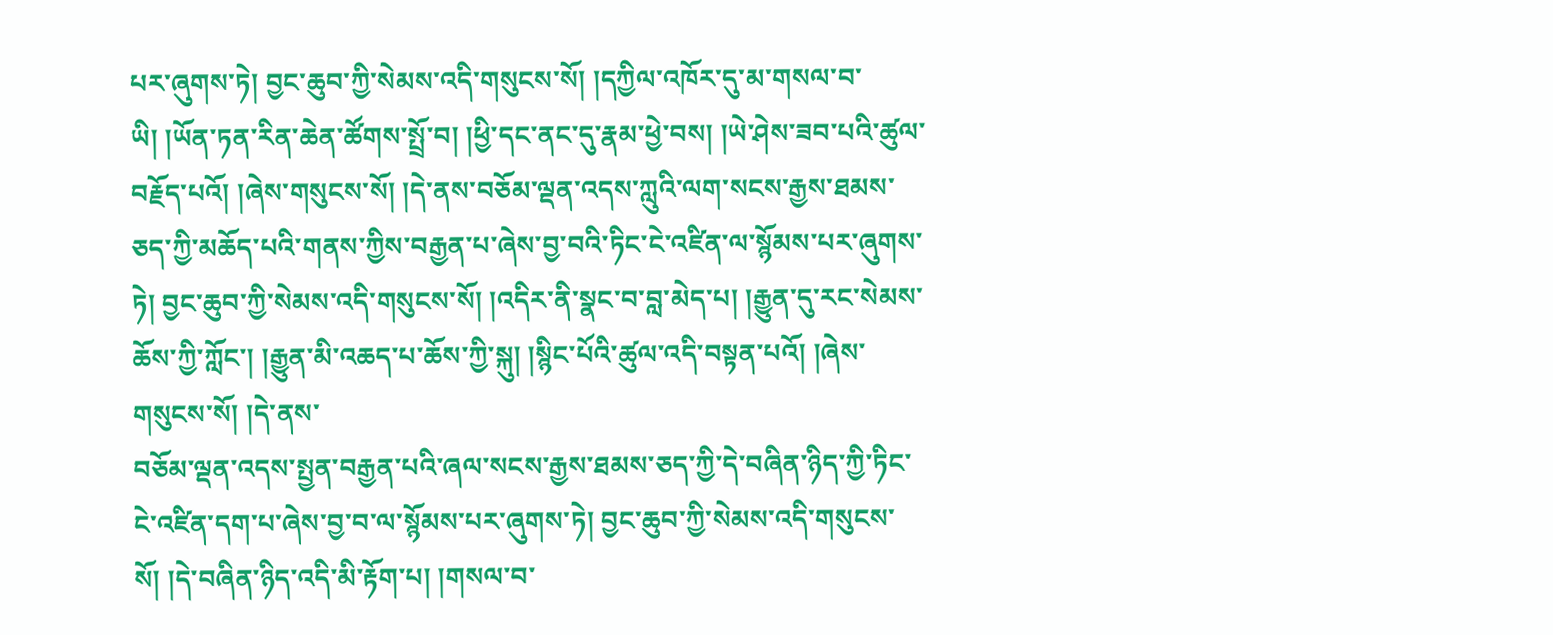པར་ཞུགས་ཏེ། བྱང་ཆུབ་ཀྱི་སེམས་འདི་གསུངས་སོ། །དཀྱིལ་འཁོར་དུ་མ་གསལ་བ་ཡི། །ཡོན་ཏན་རིན་ཆེན་ཚོགས་སྤྲོ་བ། །ཕྱི་དང་ནང་དུ་རྣམ་ཕྱེ་བས། །ཡེ་ཤེས་ཟབ་པའི་ཚུལ་བརྗོད་པའོ། །ཞེས་གསུངས་སོ། །དེ་ནས་བཅོམ་ལྡན་འདས་ཀླུའི་ལག་སངས་རྒྱས་ཐམས་ཅད་ཀྱི་མཆོད་པའི་གནས་ཀྱིས་བརྒྱན་པ་ཞེས་བྱ་བའི་ཏིང་ངེ་འཛིན་ལ་སྙོམས་པར་ཞུགས་ཏེ། བྱང་ཆུབ་ཀྱི་སེམས་འདི་གསུངས་སོ། །འདིར་ནི་སྣང་བ་བླ་མེད་པ། །རྒྱུན་དུ་རང་སེམས་ཆོས་ཀྱི་ཀློང་། །རྒྱུན་མི་འཆད་པ་ཆོས་ཀྱི་སྐུ། །སྙིང་པོའི་ཚུལ་འདི་བསྟན་པའོ། །ཞེས་གསུངས་སོ། །དེ་ནས་
བཅོམ་ལྡན་འདས་སྤྱན་བརྒྱན་པའི་ཞལ་སངས་རྒྱས་ཐམས་ཅད་ཀྱི་དེ་བཞིན་ཉིད་ཀྱི་ཏིང་ངེ་འཛིན་དག་པ་ཞེས་བྱ་བ་ལ་སྙོམས་པར་ཞུགས་ཏེ། བྱང་ཆུབ་ཀྱི་སེམས་འདི་གསུངས་སོ། །དེ་བཞིན་ཉིད་འདི་མི་རྟོག་པ། །གསལ་བ་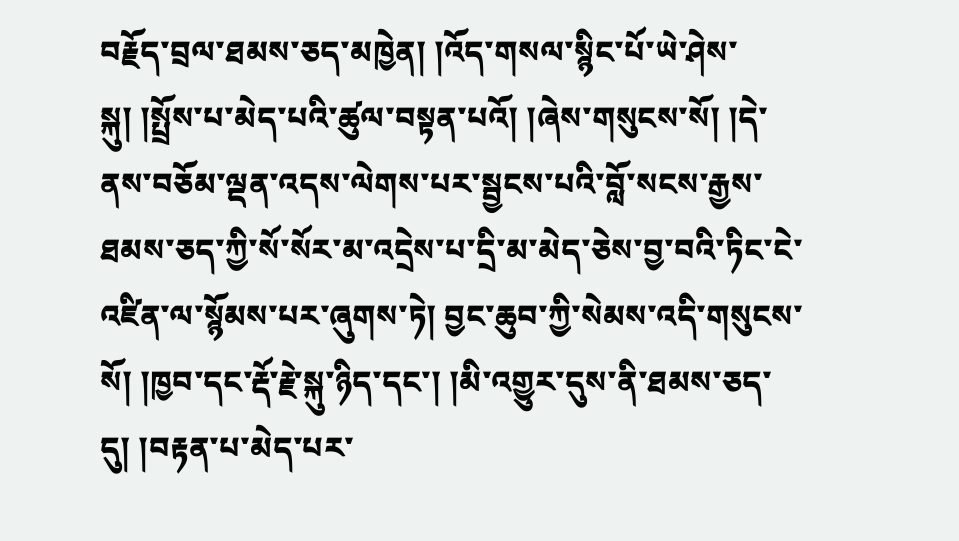བརྗོད་བྲལ་ཐམས་ཅད་མཁྱེན། །འོད་གསལ་སྙིང་པོ་ཡེ་ཤེས་སྐུ། །སྤྲོས་པ་མེད་པའི་ཚུལ་བསྟན་པའོ། །ཞེས་གསུངས་སོ། །དེ་ནས་བཅོམ་ལྡན་འདས་ལེགས་པར་སྦྱངས་པའི་བློ་སངས་རྒྱས་ཐམས་ཅད་ཀྱི་སོ་སོར་མ་འདྲེས་པ་དྲི་མ་མེད་ཅེས་བྱ་བའི་ཏིང་ངེ་འཛིན་ལ་སྙོམས་པར་ཞུགས་ཏེ། བྱང་ཆུབ་ཀྱི་སེམས་འདི་གསུངས་སོ། །ཁྱབ་དང་རྡོ་རྗེ་སྐུ་ཉིད་དང་། །མི་འགྱུར་དུས་ནི་ཐམས་ཅད་དུ། །བརྟན་པ་མེད་པར་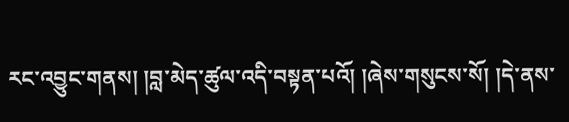རང་འབྱུང་གནས། །བླ་མེད་ཚུལ་འདི་བསྟན་པའོ། །ཞེས་གསུངས་སོ། །དེ་ནས་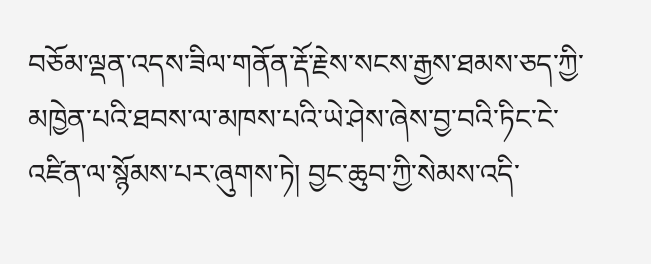བཅོམ་ལྡན་འདས་ཟིལ་གནོན་རྡོ་རྗེས་སངས་རྒྱས་ཐམས་ཅད་ཀྱི་མཁྱེན་པའི་ཐབས་ལ་མཁས་པའི་ཡེ་ཤེས་ཞེས་བྱ་བའི་ཏིང་ངེ་འཛིན་ལ་སྙོམས་པར་ཞུགས་ཏེ། བྱང་ཆུབ་ཀྱི་སེམས་འདི་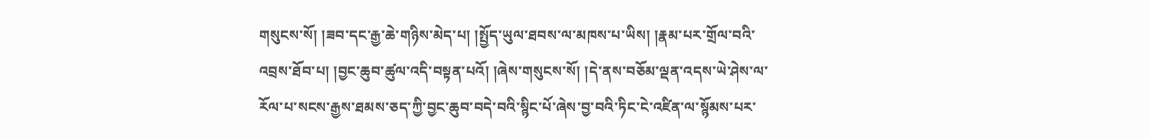གསུངས་སོ། །ཟབ་དང་རྒྱ་ཆེ་གཉིས་མེད་པ། །སྤྱོད་ཡུལ་ཐབས་ལ་མཁས་པ་ཡིས། །རྣམ་པར་གྲོལ་བའི་འབྲས་ཐོབ་པ། །བྱང་ཆུབ་ཚུལ་འདི་བསྟན་པའོ། །ཞེས་གསུངས་སོ། །དེ་ནས་བཅོམ་ལྡན་འདས་ཡེ་ཤེས་ལ་རོལ་པ་སངས་རྒྱས་ཐམས་ཅད་ཀྱི་བྱང་ཆུབ་བདེ་བའི་སྙིང་པོ་ཞེས་བྱ་བའི་ཏིང་ངེ་འཛིན་ལ་སྙོམས་པར་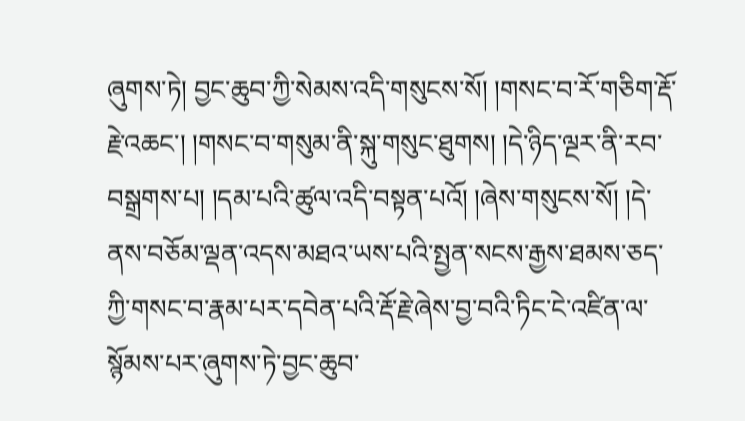ཞུགས་ཏེ། བྱང་ཆུབ་ཀྱི་སེམས་འདི་གསུངས་སོ། །གསང་བ་རོ་གཅིག་རྡོ་རྗེ་འཆང་། །གསང་བ་གསུམ་ནི་སྐུ་གསུང་ཐུགས། །དེ་ཉིད་ལྔར་ནི་རབ་བསྒྲགས་པ། །དམ་པའི་ཚུལ་འདི་བསྟན་པའོ། །ཞེས་གསུངས་སོ། །དེ་ནས་བཅོམ་ལྡན་འདས་མཐའ་ཡས་པའི་སྤྱན་སངས་རྒྱས་ཐམས་ཅད་ཀྱི་གསང་བ་རྣམ་པར་དབེན་པའི་རྡོ་རྗེ་ཞེས་བྱ་བའི་ཏིང་ངེ་འཛིན་ལ་སྙོམས་པར་ཞུགས་ཏེ་བྱང་ཆུབ་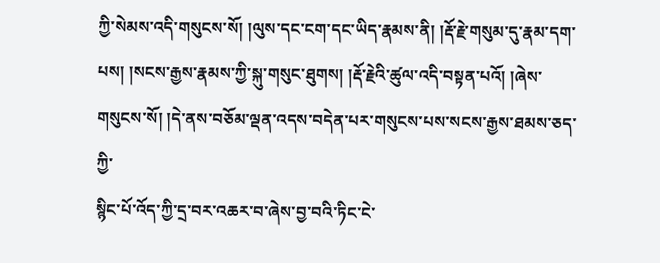ཀྱི་སེམས་འདི་གསུངས་སོ། །ལུས་དང་ངག་དང་ཡིད་རྣམས་ནི། །རྡོ་རྗེ་གསུམ་དུ་རྣམ་དག་པས། །སངས་རྒྱས་རྣམས་ཀྱི་སྐུ་གསུང་ཐུགས། །རྡོ་རྗེའི་ཚུལ་འདི་བསྟན་པའོ། །ཞེས་གསུངས་སོ། །དེ་ནས་བཅོམ་ལྡན་འདས་བདེན་པར་གསུངས་པས་སངས་རྒྱས་ཐམས་ཅད་ཀྱི་
སྙིང་པོ་འོད་ཀྱི་དྲ་བར་འཆར་བ་ཞེས་བྱ་བའི་ཏིང་ངེ་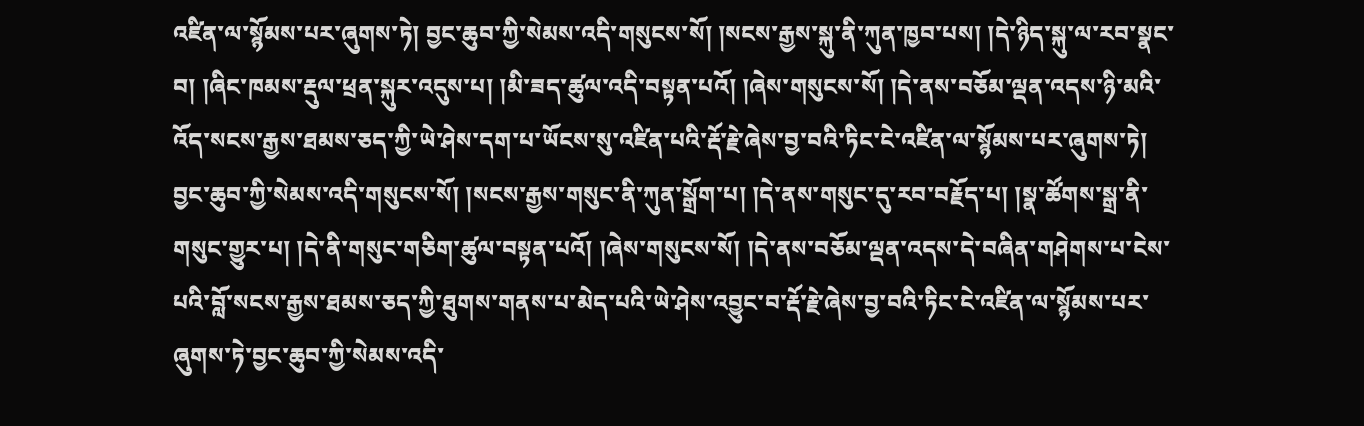འཛིན་ལ་སྙོམས་པར་ཞུགས་ཏེ། བྱང་ཆུབ་ཀྱི་སེམས་འདི་གསུངས་སོ། །སངས་རྒྱས་སྐུ་ནི་ཀུན་ཁྱབ་པས། །དེ་ཉིད་སྐུ་ལ་རབ་སྣང་བ། །ཞིང་ཁམས་རྡུལ་ཕྲན་སྐུར་འདུས་པ། །མི་ཟད་ཚུལ་འདི་བསྟན་པའོ། །ཞེས་གསུངས་སོ། །དེ་ནས་བཅོམ་ལྡན་འདས་ཉི་མའི་འོད་སངས་རྒྱས་ཐམས་ཅད་ཀྱི་ཡེ་ཤེས་དག་པ་ཡོངས་སུ་འཛིན་པའི་རྡོ་རྗེ་ཞེས་བྱ་བའི་ཏིང་ངེ་འཛིན་ལ་སྙོམས་པར་ཞུགས་ཏེ། བྱང་ཆུབ་ཀྱི་སེམས་འདི་གསུངས་སོ། །སངས་རྒྱས་གསུང་ནི་ཀུན་སྒྲོག་པ། །དེ་ནས་གསུང་དུ་རབ་བརྗོད་པ། །སྣ་ཚོགས་སྒྲ་ནི་གསུང་གྱུར་པ། །དེ་ནི་གསུང་གཅིག་ཚུལ་བསྟན་པའོ། །ཞེས་གསུངས་སོ། །དེ་ནས་བཅོམ་ལྡན་འདས་དེ་བཞིན་གཤེགས་པ་ངེས་པའི་བློ་སངས་རྒྱས་ཐམས་ཅད་ཀྱི་ཐུགས་གནས་པ་མེད་པའི་ཡེ་ཤེས་འབྱུང་བ་རྡོ་རྗེ་ཞེས་བྱ་བའི་ཏིང་ངེ་འཛིན་ལ་སྙོམས་པར་ཞུགས་ཏེ་བྱང་ཆུབ་ཀྱི་སེམས་འདི་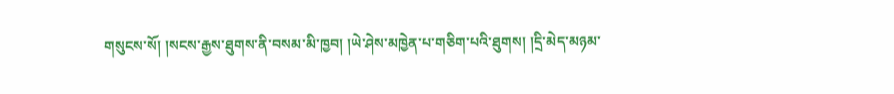གསུངས་སོ། །སངས་རྒྱས་ཐུགས་ནི་བསམ་མི་ཁྱབ། །ཡེ་ཤེས་མཁྱེན་པ་གཅིག་པའི་ཐུགས། །དྲི་མེད་མཉམ་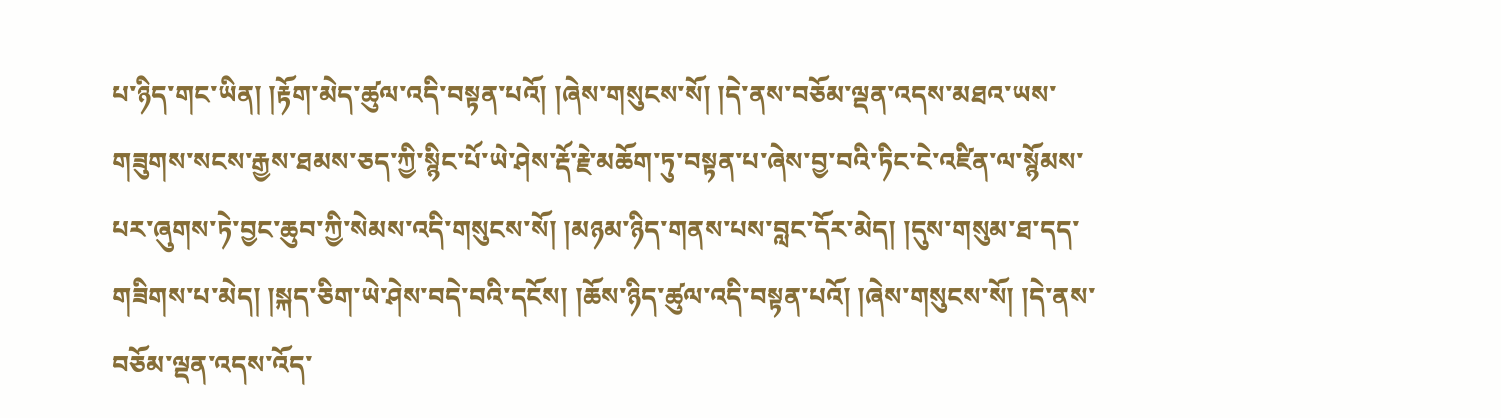པ་ཉིད་གང་ཡིན། །རྟོག་མེད་ཚུལ་འདི་བསྟན་པའོ། །ཞེས་གསུངས་སོ། །དེ་ནས་བཅོམ་ལྡན་འདས་མཐའ་ཡས་གཟུགས་སངས་རྒྱས་ཐམས་ཅད་ཀྱི་སྙིང་པོ་ཡེ་ཤེས་རྡོ་རྗེ་མཆོག་ཏུ་བསྟན་པ་ཞེས་བྱ་བའི་ཏིང་ངེ་འཛིན་ལ་སྙོམས་པར་ཞུགས་ཏེ་བྱང་ཆུབ་ཀྱི་སེམས་འདི་གསུངས་སོ། །མཉམ་ཉིད་གནས་པས་བླང་དོར་མེད། །དུས་གསུམ་ཐ་དད་གཟིགས་པ་མེད། །སྐད་ཅིག་ཡེ་ཤེས་བདེ་བའི་དངོས། །ཆོས་ཉིད་ཚུལ་འདི་བསྟན་པའོ། །ཞེས་གསུངས་སོ། །དེ་ནས་བཅོམ་ལྡན་འདས་འོད་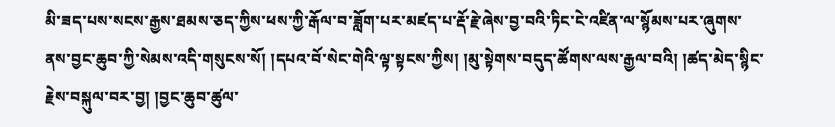མི་ཟད་པས་སངས་རྒྱས་ཐམས་ཅད་ཀྱིས་ཕས་ཀྱི་རྒོལ་བ་ཟློག་པར་མཛད་པ་རྡོ་རྗེ་ཞེས་བྱ་བའི་ཏིང་ངེ་འཛིན་ལ་སྙོམས་པར་ཞུགས་ནས་བྱང་ཆུབ་ཀྱི་སེམས་འདི་གསུངས་སོ། །དཔའ་བོ་སེང་གེའི་ལྟ་སྟངས་ཀྱིས། །མུ་སྟེགས་བདུད་ཚོགས་ལས་རྒྱལ་བའི། །ཚད་མེད་སྙིང་རྗེས་བསྐུལ་བར་བྱ། །བྱང་ཆུབ་ཚུལ་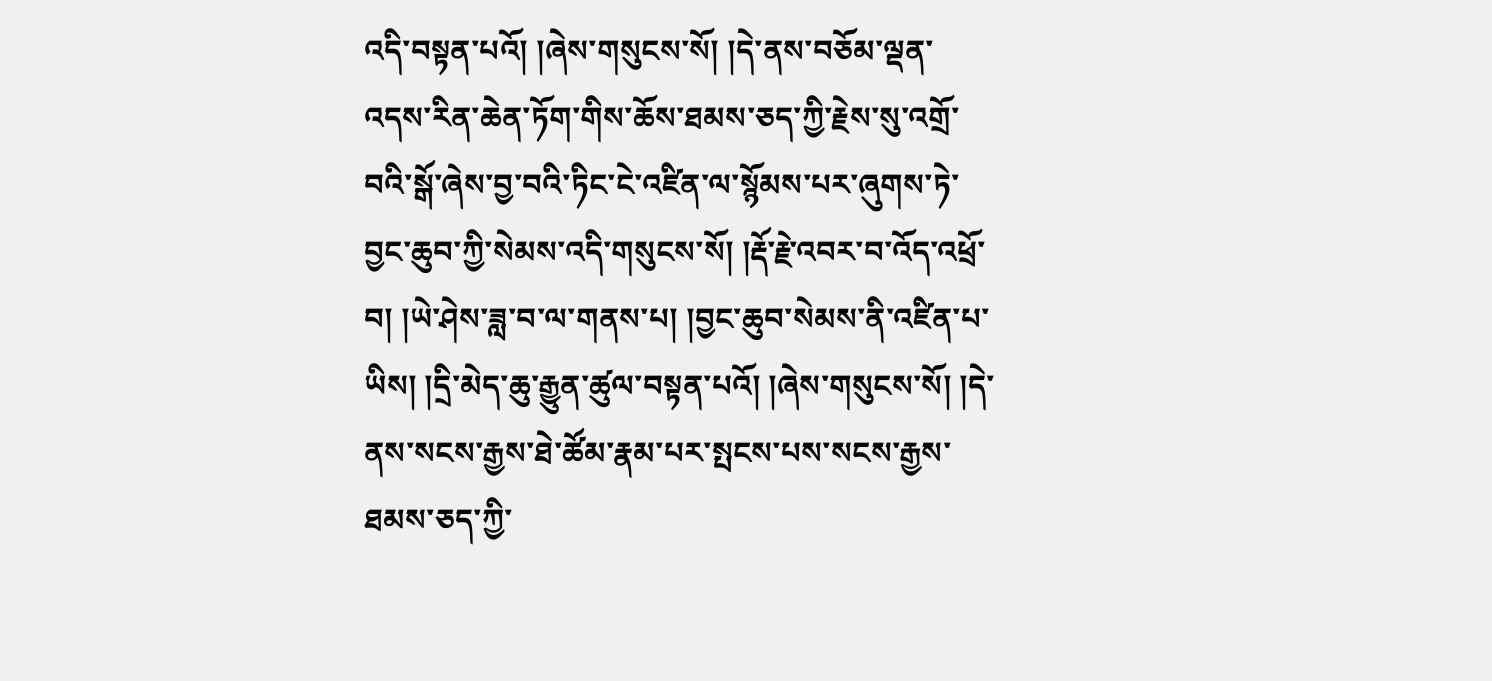འདི་བསྟན་པའོ། །ཞེས་གསུངས་སོ། །དེ་ནས་བཅོམ་ལྡན་འདས་རིན་ཆེན་ཏོག་གིས་ཆོས་ཐམས་ཅད་ཀྱི་རྗེས་སུ་འགྲོ་
བའི་སྒོ་ཞེས་བྱ་བའི་ཏིང་ངེ་འཛིན་ལ་སྙོམས་པར་ཞུགས་ཏེ་བྱང་ཆུབ་ཀྱི་སེམས་འདི་གསུངས་སོ། །རྡོ་རྗེ་འབར་བ་འོད་འཕྲོ་བ། །ཡེ་ཤེས་ཟླ་བ་ལ་གནས་པ། །བྱང་ཆུབ་སེམས་ནི་འཛིན་པ་ཡིས། །དྲི་མེད་ཆུ་རྒྱུན་ཚུལ་བསྟན་པའོ། །ཞེས་གསུངས་སོ། །དེ་ནས་སངས་རྒྱས་ཐེ་ཚོམ་རྣམ་པར་སྤངས་པས་སངས་རྒྱས་ཐམས་ཅད་ཀྱི་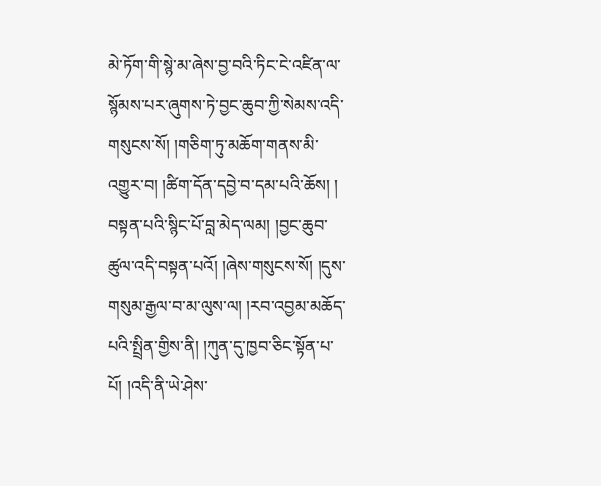མེ་ཏོག་གི་སྙེ་མ་ཞེས་བྱ་བའི་ཏིང་ངེ་འཛིན་ལ་སྙོམས་པར་ཞུགས་ཏེ་བྱང་ཆུབ་ཀྱི་སེམས་འདི་གསུངས་སོ། །གཅིག་ཏུ་མཆོག་གནས་མི་འགྱུར་བ། །ཚིག་དོན་དབྱེ་བ་དམ་པའི་ཆོས། ། བསྟན་པའི་སྙིང་པོ་བླ་མེད་ལམ། །བྱང་ཆུབ་ཚུལ་འདི་བསྟན་པའོ། །ཞེས་གསུངས་སོ། །དུས་གསུམ་རྒྱལ་བ་མ་ལུས་ལ། །རབ་འབྱམ་མཆོད་པའི་སྤྲིན་གྱིས་ནི། །ཀུན་དུ་ཁྱབ་ཅིང་སྟོན་པ་པོ། །འདི་ནི་ཡེ་ཤེས་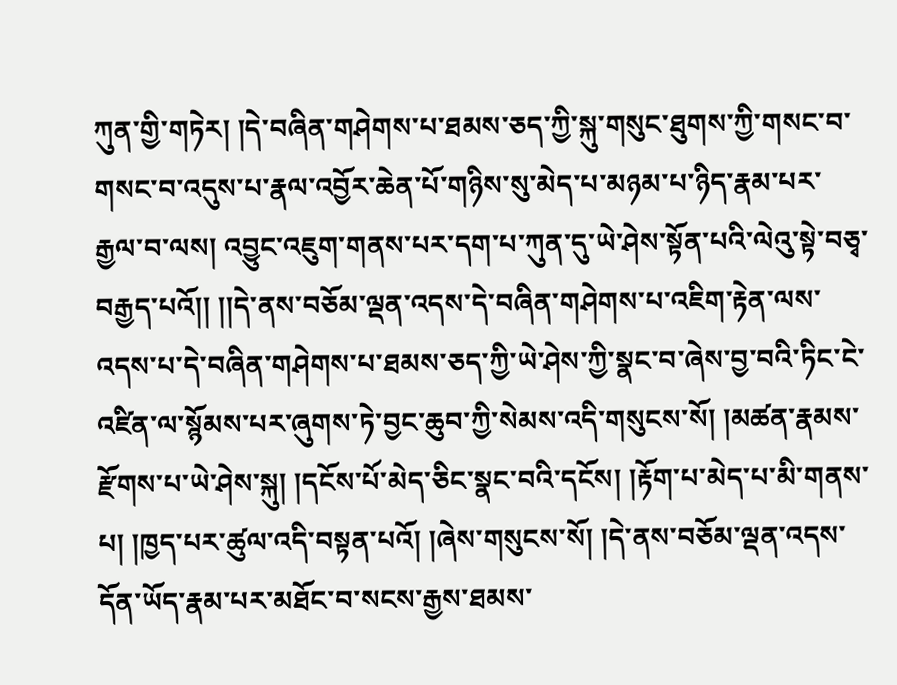ཀུན་གྱི་གཏེར། །དེ་བཞིན་གཤེགས་པ་ཐམས་ཅད་ཀྱི་སྐུ་གསུང་ཐུགས་ཀྱི་གསང་བ་གསང་བ་འདུས་པ་རྣལ་འབྱོར་ཆེན་པོ་གཉིས་སུ་མེད་པ་མཉམ་པ་ཉིད་རྣམ་པར་རྒྱལ་བ་ལས། འབྱུང་འཇུག་གནས་པར་དག་པ་ཀུན་དུ་ཡེ་ཤེས་སྟོན་པའི་ལེའུ་སྟེ་བཅྭ་བརྒྱད་པའོ།། །།དེ་ནས་བཅོམ་ལྡན་འདས་དེ་བཞིན་གཤེགས་པ་འཇིག་རྟེན་ལས་འདས་པ་དེ་བཞིན་གཤེགས་པ་ཐམས་ཅད་ཀྱི་ཡེ་ཤེས་ཀྱི་སྣང་བ་ཞེས་བྱ་བའི་ཏིང་ངེ་འཛིན་ལ་སྙོམས་པར་ཞུགས་ཏེ་བྱང་ཆུབ་ཀྱི་སེམས་འདི་གསུངས་སོ། །མཚན་རྣམས་རྫོགས་པ་ཡེ་ཤེས་སྐུ། །དངོས་པོ་མེད་ཅིང་སྣང་བའི་དངོས། །རྟོག་པ་མེད་པ་མི་གནས་པ། །ཁྱད་པར་ཚུལ་འདི་བསྟན་པའོ། །ཞེས་གསུངས་སོ། །དེ་ནས་བཅོམ་ལྡན་འདས་དོན་ཡོད་རྣམ་པར་མཐོང་བ་སངས་རྒྱས་ཐམས་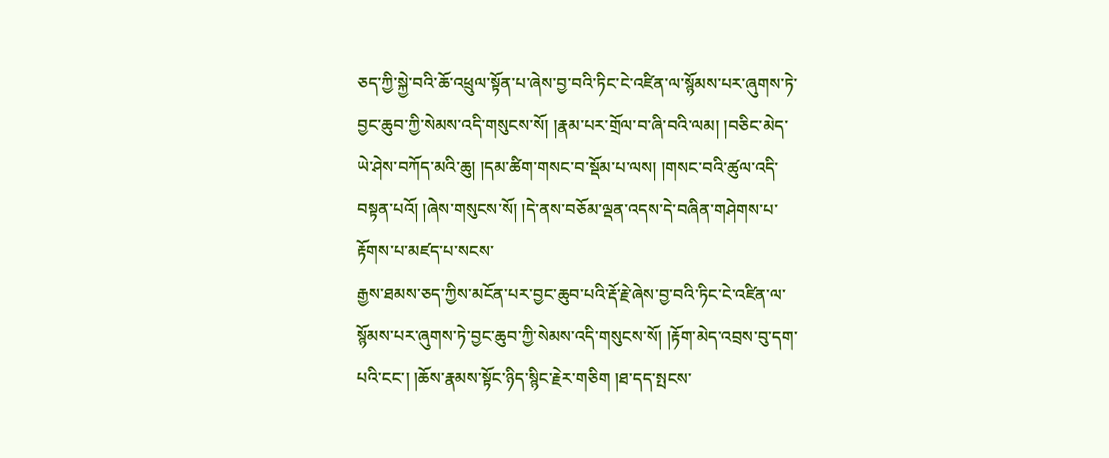ཅད་ཀྱི་སྐྱེ་བའི་ཆོ་འཕྲུལ་སྟོན་པ་ཞེས་བྱ་བའི་ཏིང་ངེ་འཛིན་ལ་སྙོམས་པར་ཞུགས་ཏེ་བྱང་ཆུབ་ཀྱི་སེམས་འདི་གསུངས་སོ། །རྣམ་པར་གྲོལ་བ་ཞི་བའི་ལམ། །བཅིང་མེད་ཡེ་ཤེས་བཀོད་མའི་ཆུ། །དམ་ཚིག་གསང་བ་སྡོམ་པ་ལས། །གསང་བའི་ཚུལ་འདི་བསྟན་པའོ། །ཞེས་གསུངས་སོ། །དེ་ནས་བཅོམ་ལྡན་འདས་དེ་བཞིན་གཤེགས་པ་རྟོགས་པ་མཛད་པ་སངས་
རྒྱས་ཐམས་ཅད་ཀྱིས་མངོན་པར་བྱང་ཆུབ་པའི་རྡོ་རྗེ་ཞེས་བྱ་བའི་ཏིང་ངེ་འཛིན་ལ་སྙོམས་པར་ཞུགས་ཏེ་བྱང་ཆུབ་ཀྱི་སེམས་འདི་གསུངས་སོ། །རྟོག་མེད་འབྲས་བུ་དག་པའི་ངང་། །ཆོས་རྣམས་སྟོང་ཉིད་སྙིང་རྗེར་གཅིག །ཐ་དད་སྤངས་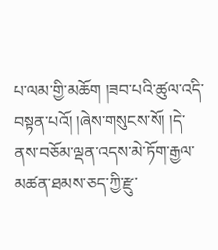པ་ལམ་གྱི་མཆོག །ཟབ་པའི་ཚུལ་འདི་བསྟན་པའོ། །ཞེས་གསུངས་སོ། །དེ་ནས་བཅོམ་ལྡན་འདས་མེ་ཏོག་རྒྱལ་མཚན་ཐམས་ཅད་ཀྱི་རྫུ་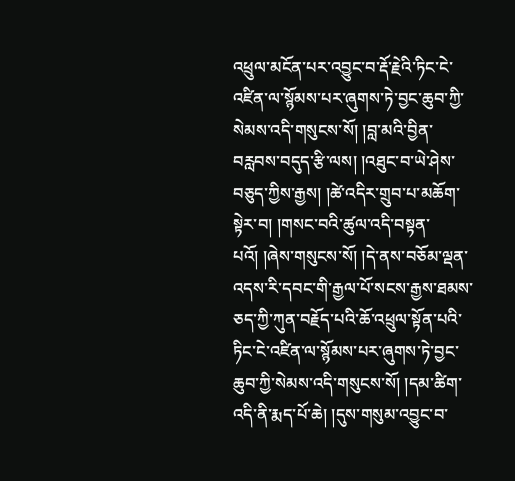འཕྲུལ་མངོན་པར་འབྱུང་བ་རྡོ་རྗེའི་ཏིང་ངེ་འཛིན་ལ་སྙོམས་པར་ཞུགས་ཏེ་བྱང་ཆུབ་ཀྱི་སེམས་འདི་གསུངས་སོ། །བླ་མའི་བྱིན་བརླབས་བདུད་རྩི་ལས། །འཐུང་བ་ཡེ་ཤེས་བཅུད་ཀྱིས་རྒྱས། །ཚེ་འདིར་གྲུབ་པ་མཆོག་སྟེར་བ། །གསང་བའི་ཚུལ་འདི་བསྟན་པའོ། །ཞེས་གསུངས་སོ། །དེ་ནས་བཅོམ་ལྡན་འདས་རི་དབང་གི་རྒྱལ་པོ་སངས་རྒྱས་ཐམས་ཅད་ཀྱི་ཀུན་བརྗོད་པའི་ཆོ་འཕྲུལ་སྟོན་པའི་ཏིང་ངེ་འཛིན་ལ་སྙོམས་པར་ཞུགས་ཏེ་བྱང་ཆུབ་ཀྱི་སེམས་འདི་གསུངས་སོ། །དམ་ཚིག་འདི་ནི་རྨད་པོ་ཆེ། །དུས་གསུམ་འབྱུང་བ་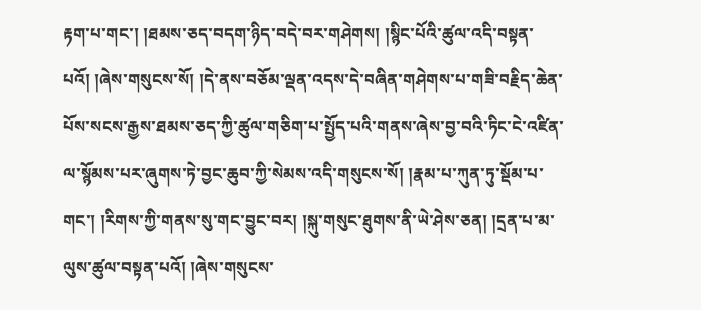རྟག་པ་གང་། །ཐམས་ཅད་བདག་ཉིད་བདེ་བར་གཤེགས། །སྙིང་པོའི་ཚུལ་འདི་བསྟན་པའོ། །ཞེས་གསུངས་སོ། །དེ་ནས་བཅོམ་ལྡན་འདས་དེ་བཞིན་གཤེགས་པ་གཟི་བརྗིད་ཆེན་པོས་སངས་རྒྱས་ཐམས་ཅད་ཀྱི་ཚུལ་གཅིག་པ་སྤྱོད་པའི་གནས་ཞེས་བྱ་བའི་ཏིང་ངེ་འཛིན་ལ་སྙོམས་པར་ཞུགས་ཏེ་བྱང་ཆུབ་ཀྱི་སེམས་འདི་གསུངས་སོ། །རྣམ་པ་ཀུན་ཏུ་སྡོམ་པ་གང་། །རིགས་ཀྱི་གནས་སུ་གང་བྱུང་བར། །སྐུ་གསུང་ཐུགས་ནི་ཡེ་ཤེས་ཅན། །དྲན་པ་མ་ལུས་ཚུལ་བསྟན་པའོ། །ཞེས་གསུངས་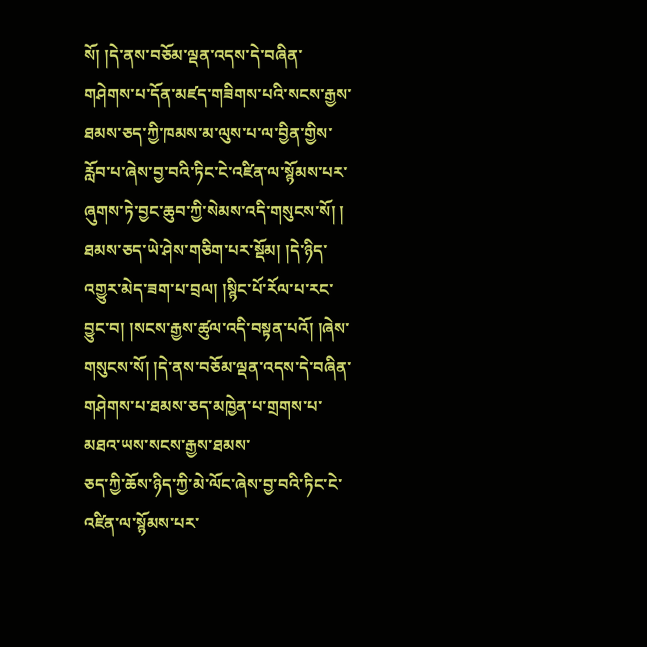སོ། །དེ་ནས་བཅོམ་ལྡན་འདས་དེ་བཞིན་གཤེགས་པ་དོན་མཛད་གཟིགས་པའི་སངས་རྒྱས་ཐམས་ཅད་ཀྱི་ཁམས་མ་ལུས་པ་ལ་བྱིན་གྱིས་རློབ་པ་ཞེས་བྱ་བའི་ཏིང་ངེ་འཛིན་ལ་སྙོམས་པར་ཞུགས་ཏེ་བྱང་ཆུབ་ཀྱི་སེམས་འདི་གསུངས་སོ། ། ཐམས་ཅད་ཡེ་ཤེས་གཅིག་པར་སྡོམ། །དེ་ཉིད་འགྱུར་མེད་ཟག་པ་བྲལ། །སྙིང་པོ་རོལ་པ་རང་བྱུང་བ། །སངས་རྒྱས་ཚུལ་འདི་བསྟན་པའོ། །ཞེས་གསུངས་སོ། །དེ་ནས་བཅོམ་ལྡན་འདས་དེ་བཞིན་གཤེགས་པ་ཐམས་ཅད་མཁྱེན་པ་གྲགས་པ་མཐའ་ཡས་སངས་རྒྱས་ཐམས་
ཅད་ཀྱི་ཆོས་ཉིད་ཀྱི་མེ་ལོང་ཞེས་བྱ་བའི་ཏིང་ངེ་འཛིན་ལ་སྙོམས་པར་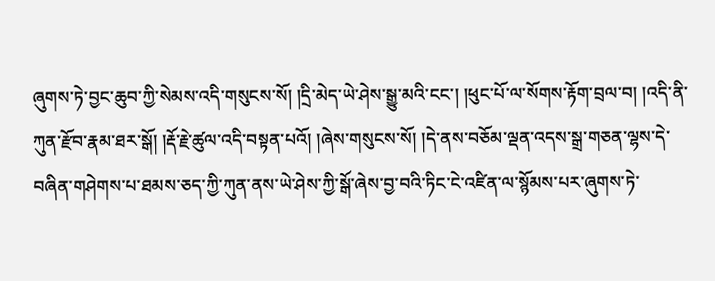ཞུགས་ཏེ་བྱང་ཆུབ་ཀྱི་སེམས་འདི་གསུངས་སོ། །དྲི་མེད་ཡེ་ཤེས་སྒྱུ་མའི་ངང་། །ཕུང་པོ་ལ་སོགས་རྟོག་བྲལ་བ། །འདི་ནི་ཀུན་རྫོབ་རྣམ་ཐར་སྒོ། །རྡོ་རྗེ་ཚུལ་འདི་བསྟན་པའོ། །ཞེས་གསུངས་སོ། །དེ་ནས་བཅོམ་ལྡན་འདས་སྒྲ་གཅན་ལྷས་དེ་བཞིན་གཤེགས་པ་ཐམས་ཅད་ཀྱི་ཀུན་ནས་ཡེ་ཤེས་ཀྱི་སྒོ་ཞེས་བྱ་བའི་ཏིང་ངེ་འཛིན་ལ་སྙོམས་པར་ཞུགས་ཏེ་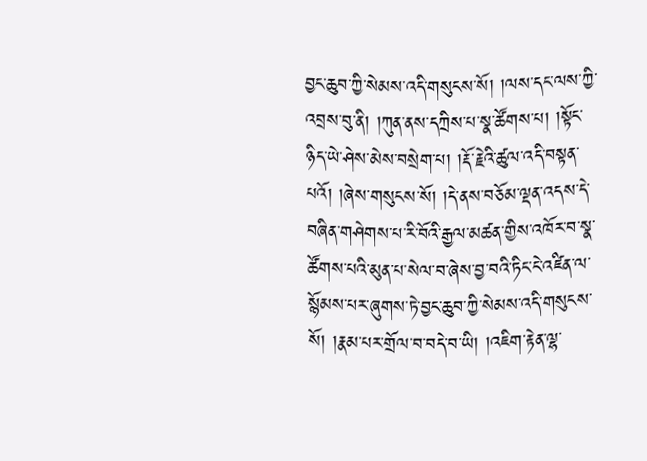བྱང་ཆུབ་ཀྱི་སེམས་འདི་གསུངས་སོ། །ལས་དང་ལས་ཀྱི་འབྲས་བུ་ནི། །ཀུན་ནས་དཀྲིས་པ་སྣ་ཚོགས་པ། །སྟོང་ཉིད་ཡེ་ཤེས་མེས་བསྲེག་པ། །རྡོ་རྗེའི་ཚུལ་འདི་བསྟན་པའོ། །ཞེས་གསུངས་སོ། །དེ་ནས་བཅོམ་ལྡན་འདས་དེ་བཞིན་གཤེགས་པ་རི་བོའི་རྒྱལ་མཚན་གྱིས་འཁོར་བ་སྣ་ཚོགས་པའི་མུན་པ་སེལ་བ་ཞེས་བྱ་བའི་ཏིང་ངེ་འཛིན་ལ་སྙོམས་པར་ཞུགས་ཏེ་བྱང་ཆུབ་ཀྱི་སེམས་འདི་གསུངས་སོ། །རྣམ་པར་གྲོལ་བ་བདེ་བ་ཡི། །འཇིག་རྟེན་ལྷ་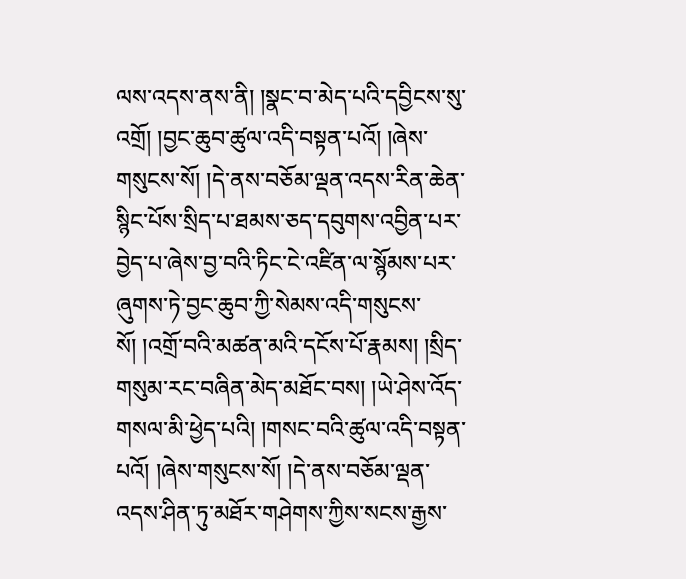ལས་འདས་ནས་ནི། །སྣང་བ་མེད་པའི་དབྱིངས་སུ་འགྲོ། །བྱང་ཆུབ་ཚུལ་འདི་བསྟན་པའོ། །ཞེས་གསུངས་སོ། །དེ་ནས་བཅོམ་ལྡན་འདས་རིན་ཆེན་སྙིང་པོས་སྲིད་པ་ཐམས་ཅད་དབུགས་འབྱིན་པར་བྱེད་པ་ཞེས་བྱ་བའི་ཏིང་ངེ་འཛིན་ལ་སྙོམས་པར་ཞུགས་ཏེ་བྱང་ཆུབ་ཀྱི་སེམས་འདི་གསུངས་སོ། །འགྲོ་བའི་མཚན་མའི་དངོས་པོ་རྣམས། །སྲིད་གསུམ་རང་བཞིན་མེད་མཐོང་བས། །ཡེ་ཤེས་འོད་གསལ་མི་ཕྱེད་པའི། །གསང་བའི་ཚུལ་འདི་བསྟན་པའོ། །ཞེས་གསུངས་སོ། །དེ་ནས་བཅོམ་ལྡན་འདས་ཤིན་ཏུ་མཐོར་གཤེགས་ཀྱིས་སངས་རྒྱས་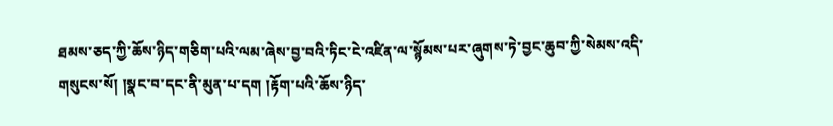ཐམས་ཅད་ཀྱི་ཆོས་ཉིད་གཅིག་པའི་ལམ་ཞེས་བྱ་བའི་ཏིང་ངེ་འཛིན་ལ་སྙོམས་པར་ཞུགས་ཏེ་བྱང་ཆུབ་ཀྱི་སེམས་འདི་གསུངས་སོ། །སྣང་བ་དང་ནི་མུན་པ་དག །རྟོག་པའི་ཆོས་ཉིད་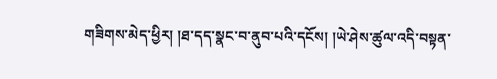གཟིགས་མེད་ཕྱིར། །ཐ་དད་སྣང་བ་ནུབ་པའི་དངོས། །ཡེ་ཤེས་ཚུལ་འདི་བསྟན་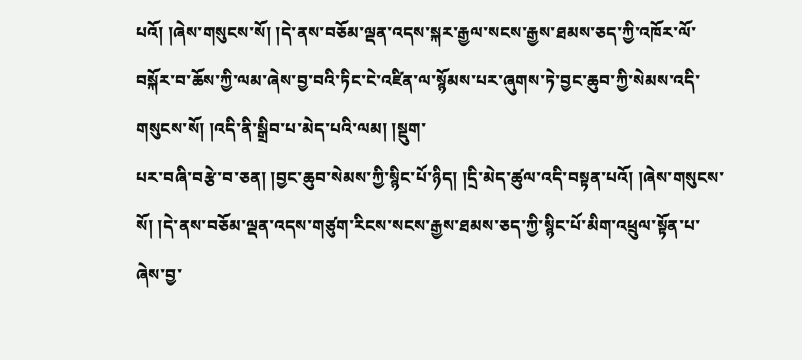པའོ། །ཞེས་གསུངས་སོ། །དེ་ནས་བཅོམ་ལྡན་འདས་སྐར་རྒྱལ་སངས་རྒྱས་ཐམས་ཅད་ཀྱི་འཁོར་ལོ་བསྐོར་བ་ཆོས་ཀྱི་ལམ་ཞེས་བྱ་བའི་ཏིང་ངེ་འཛིན་ལ་སྙོམས་པར་ཞུགས་ཏེ་བྱང་ཆུབ་ཀྱི་སེམས་འདི་གསུངས་སོ། །འདི་ནི་སྒྲིབ་པ་མེད་པའི་ལམ། །སྡུག་
པར་བཞི་བརྩེ་བ་ཅན། །བྱང་ཆུབ་སེམས་ཀྱི་སྙིང་པོ་ཉིད། །དྲི་མེད་ཚུལ་འདི་བསྟན་པའོ། །ཞེས་གསུངས་སོ། །དེ་ནས་བཅོམ་ལྡན་འདས་གཙུག་རིངས་སངས་རྒྱས་ཐམས་ཅད་ཀྱི་སྙིང་པོ་མིག་འཕྲུལ་སྟོན་པ་ཞེས་བྱ་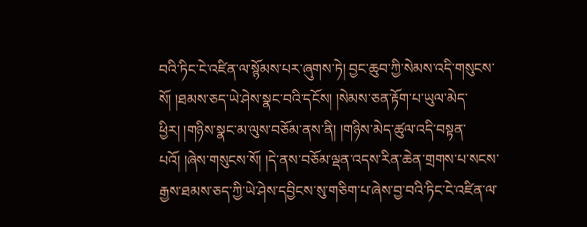བའི་ཏིང་ངེ་འཛིན་ལ་སྙོམས་པར་ཞུགས་ཏེ། བྱང་ཆུབ་ཀྱི་སེམས་འདི་གསུངས་སོ། །ཐམས་ཅད་ཡེ་ཤེས་སྣང་བའི་དངོས། །སེམས་ཅན་རྟོག་པ་ཡུལ་མེད་ཕྱིར། །གཉིས་སྣང་མ་ལུས་བཅོམ་ནས་ནི། །གཉིས་མེད་ཚུལ་འདི་བསྟན་པའོ། །ཞེས་གསུངས་སོ། །དེ་ནས་བཅོམ་ལྡན་འདས་རིན་ཆེན་གྲགས་པ་སངས་རྒྱས་ཐམས་ཅད་ཀྱི་ཡེ་ཤེས་དབྱིངས་སུ་གཅིག་པ་ཞེས་བྱ་བའི་ཏིང་ངེ་འཛིན་ལ་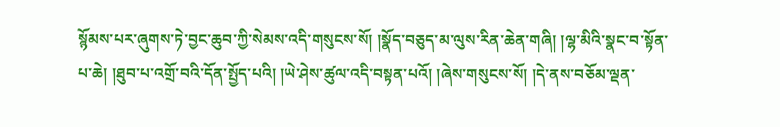སྙོམས་པར་ཞུགས་ཏེ་བྱང་ཆུབ་ཀྱི་སེམས་འདི་གསུངས་སོ། །སྣོད་བཅུད་མ་ལུས་རིན་ཆེན་གཞི། །ལྷ་མིའི་སྣང་བ་སྟོན་པ་ཆེ། །ཐུབ་པ་འགྲོ་བའི་དོན་སྤྱོད་པའི། །ཡེ་ཤེས་ཚུལ་འདི་བསྟན་པའོ། །ཞེས་གསུངས་སོ། །དེ་ནས་བཅོམ་ལྡན་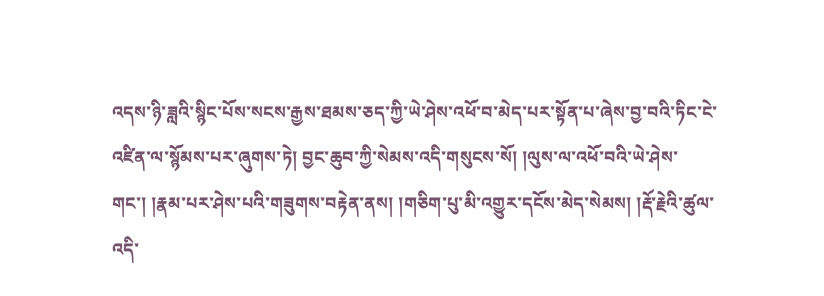འདས་ཉི་ཟླའི་སྙིང་པོས་སངས་རྒྱས་ཐམས་ཅད་ཀྱི་ཡེ་ཤེས་འཕོ་བ་མེད་པར་སྟོན་པ་ཞེས་བྱ་བའི་ཏིང་ངེ་འཛིན་ལ་སྙོམས་པར་ཞུགས་ཏེ། བྱང་ཆུབ་ཀྱི་སེམས་འདི་གསུངས་སོ། །ལུས་ལ་འཕོ་བའི་ཡེ་ཤེས་གང་། །རྣམ་པར་ཤེས་པའི་གཟུགས་བརྟེན་ནས། །གཅིག་པུ་མི་འགྱུར་དངོས་མེད་སེམས། །རྡོ་རྗེའི་ཚུལ་འདི་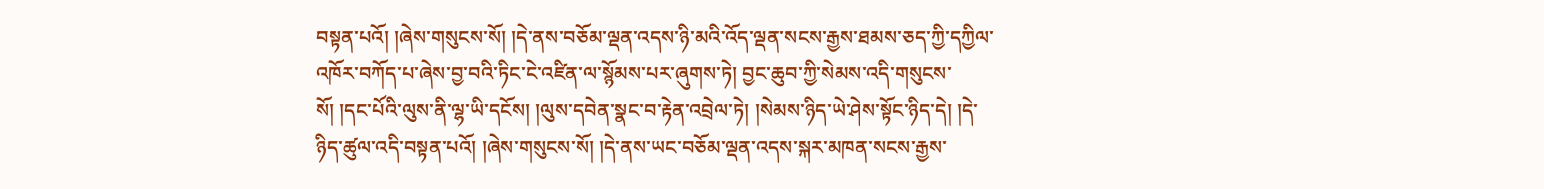བསྟན་པའོ། །ཞེས་གསུངས་སོ། །དེ་ནས་བཅོམ་ལྡན་འདས་ཉི་མའི་འོད་ལྡན་སངས་རྒྱས་ཐམས་ཅད་ཀྱི་དཀྱིལ་འཁོར་བཀོད་པ་ཞེས་བྱ་བའི་ཏིང་ངེ་འཛིན་ལ་སྙོམས་པར་ཞུགས་ཏེ། བྱང་ཆུབ་ཀྱི་སེམས་འདི་གསུངས་སོ། །དང་པོའི་ལུས་ནི་ལྷ་ཡི་དངོས། །ལུས་དབེན་སྣང་བ་རྟེན་འབྲེལ་ཏེ། །སེམས་ཉིད་ཡེ་ཤེས་སྟོང་ཉིད་དེ། །དེ་ཉིད་ཚུལ་འདི་བསྟན་པའོ། །ཞེས་གསུངས་སོ། །དེ་ནས་ཡང་བཅོམ་ལྡན་འདས་སྐར་མཁན་སངས་རྒྱས་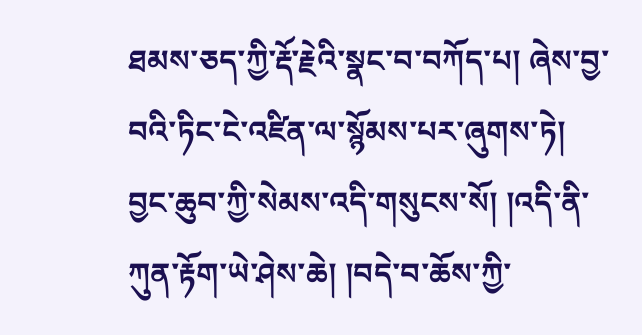ཐམས་ཅད་ཀྱི་རྡོ་རྗེའི་སྣང་བ་བཀོད་པ། ཞེས་བྱ་བའི་ཏིང་ངེ་འཛིན་ལ་སྙོམས་པར་ཞུགས་ཏེ། བྱང་ཆུབ་ཀྱི་སེམས་འདི་གསུངས་སོ། །འདི་ནི་ཀུན་རྟོག་ཡེ་ཤེས་ཆེ། །བདེ་བ་ཆོས་ཀྱི་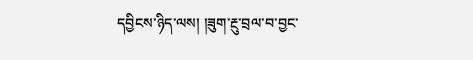དབྱིངས་ཉིད་ལས། །ཟུག་རྔུ་བྲལ་བ་བྱང་